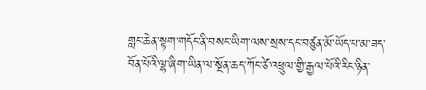གླང་ཆེན་སྟག་གདོང་ནི་བསང་ཡིག་ལས་སྲས་དང་བཙུན་མོ་ཡོད་པ་མ་ཟད་བོན་པོའི་ལྷ་ཞིག་ཡིན་ལ་སྔོན་ཆད་ཀོང་ཙེ་འཕྲུལ་གྱི་རྒྱལ་པོའི་རིང་ཉིན་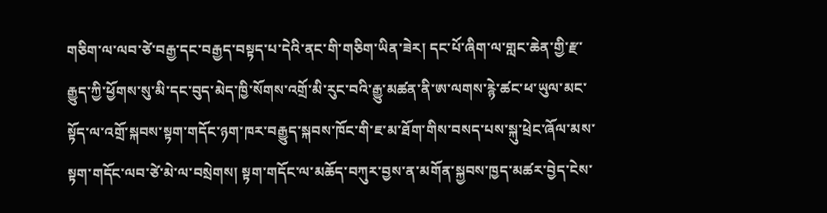གཅིག་ལ་ལབ་ཙེ་བརྒྱ་དང་བརྒྱད་བསྟད་པ་དེའི་ནང་གི་གཅིག་ཡིན་ཟེར། དང་པོ་ཞིག་ལ་གླང་ཆེན་གྱི་རྫ་རྒྱུད་ཀྱི་ཕྱོགས་སུ་མི་དང་བུད་མེད་ཁྱི་སོགས་འགྲོ་མི་རུང་བའི་རྒྱུ་མཚན་ནི་ཨ་ལགས་རྙེ་ཚང་ཕ་ཡུལ་མང་སྟོད་ལ་འགྲོ་སྐབས་སྟག་གདོང་ཉག་ཁར་བརྒྱུད་སྐབས་ཁོང་གི་ཇ་མ་ཐོག་གིས་བསད་པས་སྐུ་ཕྲེང་ཞོལ་མས་སྟག་གདོང་ལབ་ཙེ་མེ་ལ་བསྲེགས། སྟག་གདོང་ལ་མཆོད་བཀུར་བྱས་ན་མགོན་སྐྱབས་ཁྱད་མཚར་བྱེད་ངེས་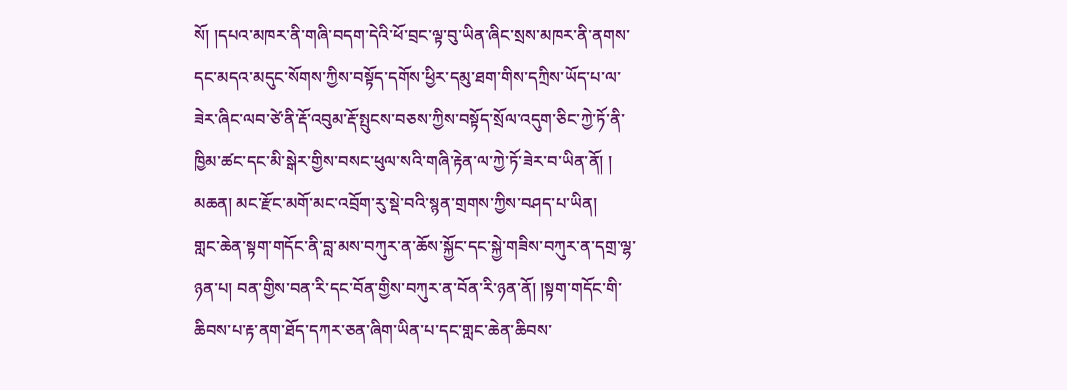སོ། །དཔའ་མཁར་ནི་གཞི་བདག་དེའི་ཕོ་བྲང་ལྟ་བུ་ཡིན་ཞིང་སྲས་མཁར་ནི་ནགས་དང་མདའ་མདུང་སོགས་ཀྱིས་བསྟོད་དགོས་ཕྱིར་དམུ་ཐག་གིས་དཀྲིས་ཡོད་པ་ལ་ཟེར་ཞིང་ལབ་ཙེ་ནི་རྡོ་འབུམ་རྡོ་སྤུངས་བཅས་ཀྱིས་བསྟོད་སྲོལ་འདུག་ཅིང་ཀྱེ་ཏོ་ནི་ཁྱིམ་ཚང་དང་མི་སྒེར་གྱིས་བསང་ཕུལ་སའི་གཞི་རྟེན་ལ་ཀྱེ་ཏོ་ཟེར་བ་ཡིན་ནོ། །
མཆན། མང་རྫོང་མགོ་མང་འབྲོག་རུ་སྡེ་བའི་སྙན་གྲགས་ཀྱིས་བཤད་པ་ཡིན།
གླང་ཆེན་སྟག་གདོང་ནི་བླ་མས་བཀུར་ན་ཆོས་སྐྱོང་དང་སྐྱེ་གཟིས་བཀུར་ན་དགྲ་ལྷ་ཉན་པ། བན་གྱིས་བན་རི་དང་བོན་གྱིས་བཀུར་ན་བོན་རི་ཉན་ནོ། །སྟག་གདོང་གི་ཆིབས་པ་རྟ་ནག་ཐོད་དཀར་ཅན་ཞིག་ཡིན་པ་དང་གླང་ཆེན་ཆིབས་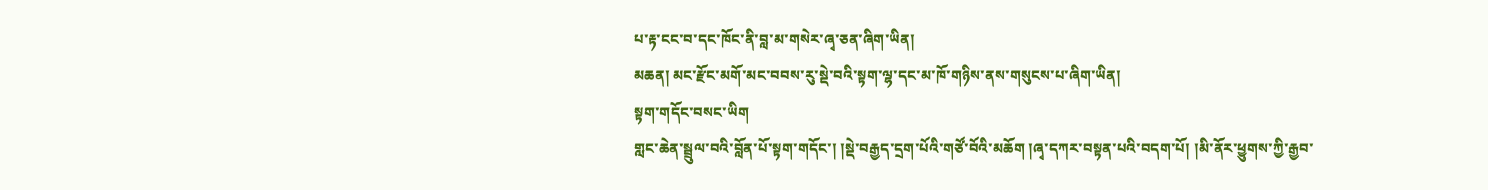པ་རྟ་ངང་བ་དང་ཁོང་ནི་བླ་མ་གསེར་ཞྭ་ཅན་ཞིག་ཡིན།
མཆན། མང་རྫོང་མགོ་མང་བབས་རུ་སྡེ་བའི་སྟག་ལྷ་དང་མ་ཁོ་གཉིས་ནས་གསུངས་པ་ཞིག་ཡིན།
སྟག་གདོང་བསང་ཡིག
གླང་ཆེན་སྦྲུལ་བའི་བློན་པོ་སྟག་གདོང་། །སྡེ་བརྒྱད་དྲག་པོའི་གཙོ་བོའི་མཆོག །ཞྭ་དཀར་བསྟན་པའི་བདག་པོ། །མི་ནོར་ཕྱུགས་ཀྱི་རྒྱབ་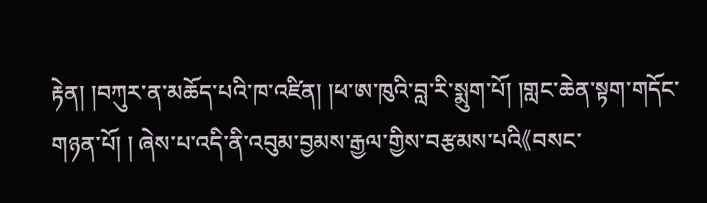རྟེན། །བཀུར་ན་མཆོད་པའི་ཁ་འཛིན། །ཕ་ཨ་ཁུའི་བླ་རི་སྨུག་པོ། །གླང་ཆེན་སྟག་གདོང་གཉན་པོ། ། ཞེས་པ་འདི་ནི་འབུམ་བྱམས་རྒྱལ་གྱིས་བརྩམས་པའི《བསང་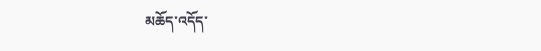མཆོད་འདོད་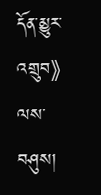དོན་མྱུར་འགྲུབ》ལས་བཤུས།